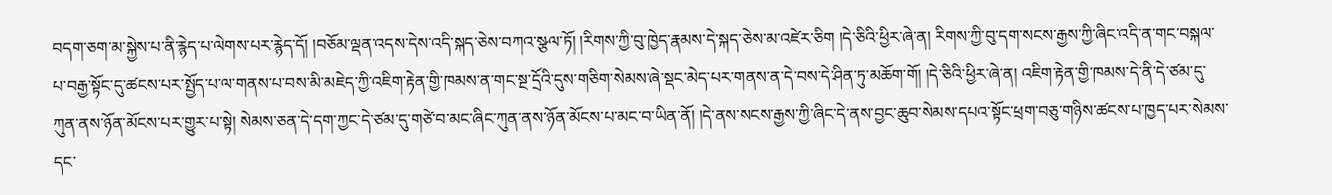བདག་ཅག་མ་སྐྱེས་པ་ནི་རྙེད་པ་ལེགས་པར་རྙེད་དོ། །བཅོམ་ལྡན་འདས་དེས་འདི་སྐད་ཅེས་བཀའ་སྩལ་ཏོ། །རིགས་ཀྱི་བུ་ཁྱེད་རྣམས་དེ་སྐད་ཅེས་མ་འཛེར་ཅིག །དེ་ཅིའི་ཕྱིར་ཞེ་ན། རིགས་ཀྱི་བུ་དག་སངས་རྒྱས་ཀྱི་ཞིང་འདི་ན་གང་བསྐལ་པ་བརྒྱ་སྟོང་དུ་ཚངས་པར་སྤྱོད་པ་ལ་གནས་པ་བས་མི་མཇེད་ཀྱི་འཇིག་རྟེན་གྱི་ཁམས་ན་གང་སྔ་དྲོའི་དུས་གཅིག་སེམས་ཞེ་སྡང་མེད་པར་གནས་ན་དེ་བས་དེ་ཤིན་ཏུ་མཆོག་གོ། །དེ་ཅིའི་ཕྱིར་ཞེ་ན། འཇིག་རྟེན་གྱི་ཁམས་དེ་ནི་དེ་ཙམ་དུ་ཀུན་ནས་ཉོན་མོངས་པར་གྱུར་པ་སྟེ། སེམས་ཅན་དེ་དག་ཀྱང་དེ་ཙམ་དུ་གཙེ་བ་མང་ཞིང་ཀུན་ནས་ཉོན་མོངས་པ་མང་བ་ཡིན་ནོ། །དེ་ནས་སངས་རྒྱས་ཀྱི་ཞིང་དེ་ནས་བྱང་ཆུབ་སེམས་དཔའ་སྟོང་ཕྲག་བཅུ་གཉིས་ཚངས་པ་ཁྱད་པར་སེམས་དང་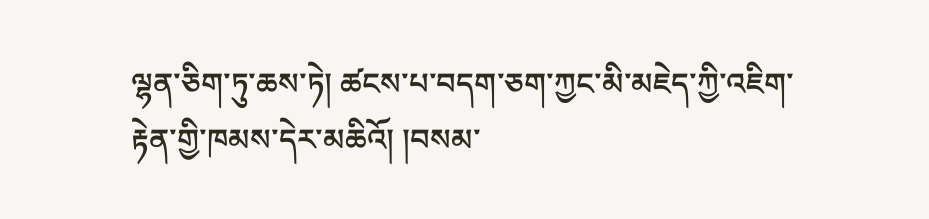ལྷན་ཅིག་ཏུ་ཆས་ཏེ། ཚངས་པ་བདག་ཅག་ཀྱང་མི་མཇེད་ཀྱི་འཇིག་རྟེན་གྱི་ཁམས་དེར་མཆིའོ། །བསམ་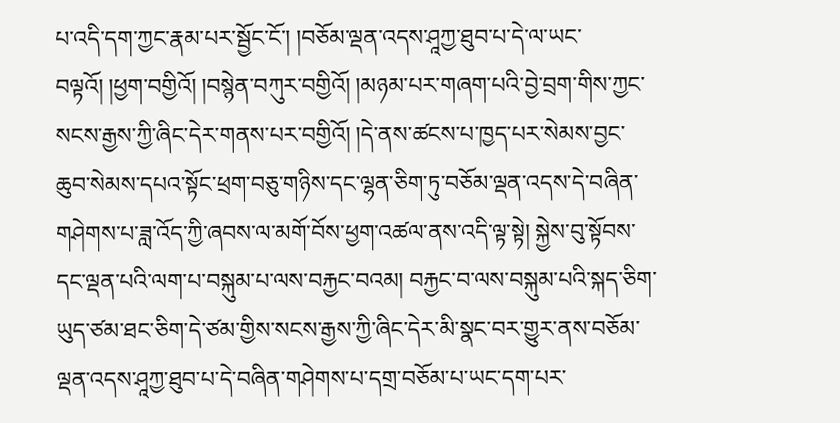པ་འདི་དག་ཀྱང་རྣམ་པར་སྦྱོང་ངོ་། །བཅོམ་ལྡན་འདས་ཤཱཀྱ་ཐུབ་པ་དེ་ལ་ཡང་བལྟའོ། །ཕྱག་བགྱིའོ། །བསྙེན་བཀུར་བགྱིའོ། །མཉམ་པར་གཞག་པའི་བྱེ་བྲག་གིས་ཀྱང་སངས་རྒྱས་ཀྱི་ཞིང་དེར་གནས་པར་བགྱིའོ། །དེ་ནས་ཚངས་པ་ཁྱད་པར་སེམས་བྱང་ཆུབ་སེམས་དཔའ་སྟོང་ཕྲག་བཅུ་གཉིས་དང་ལྷན་ཅིག་ཏུ་བཅོམ་ལྡན་འདས་དེ་བཞིན་གཤེགས་པ་ཟླ་འོད་ཀྱི་ཞབས་ལ་མགོ་བོས་ཕྱག་འཚལ་ནས་འདི་ལྟ་སྟེ། སྐྱེས་བུ་སྟོབས་དང་ལྡན་པའི་ལག་པ་བསྐུམ་པ་ལས་བརྐྱང་བའམ། བརྐྱང་བ་ལས་བསྐུམ་པའི་སྐད་ཅིག་ཡུད་ཙམ་ཐང་ཅིག་དེ་ཙམ་གྱིས་སངས་རྒྱས་ཀྱི་ཞིང་དེར་མི་སྣང་བར་གྱུར་ནས་བཅོམ་ལྡན་འདས་ཤཱཀྱ་ཐུབ་པ་དེ་བཞིན་གཤེགས་པ་དགྲ་བཅོམ་པ་ཡང་དག་པར་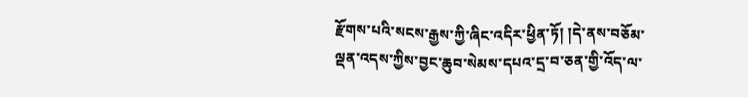རྫོགས་པའི་སངས་རྒྱས་ཀྱི་ཞིང་འདིར་ཕྱིན་ཏོ། །དེ་ནས་བཅོམ་ལྡན་འདས་ཀྱིས་བྱང་ཆུབ་སེམས་དཔའ་དྲ་བ་ཅན་གྱི་འོད་ལ་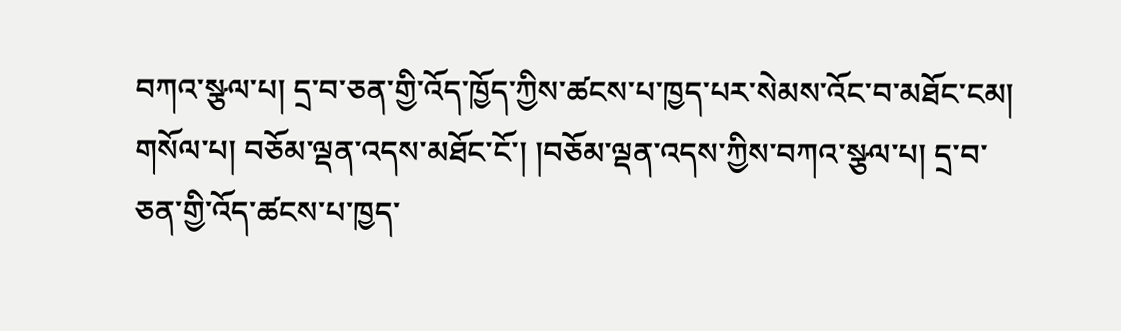བཀའ་སྩལ་པ། དྲ་བ་ཅན་གྱི་འོད་ཁྱོད་ཀྱིས་ཚངས་པ་ཁྱད་པར་སེམས་འོང་བ་མཐོང་ངམ། གསོལ་པ། བཅོམ་ལྡན་འདས་མཐོང་ངོ་། །བཅོམ་ལྡན་འདས་ཀྱིས་བཀའ་སྩལ་པ། དྲ་བ་ཅན་གྱི་འོད་ཚངས་པ་ཁྱད་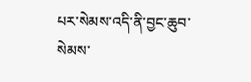པར་སེམས་འདི་ནི་བྱང་ཆུབ་སེམས་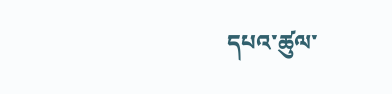དཔའ་ཚུལ་